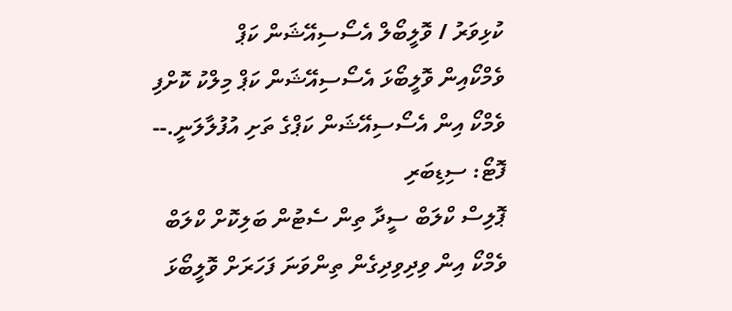ކުޅިވަރު / ވޮލީބޯލް އެސޯސިއޭޝަން ކަޕް
ވެމްކޯއިން ވޮލީބޯޅަ އެސޯސިއޭޝަން ކަޕް މިލްކު ކޮށްފި
ވެމްކޯ އިން އެސޯސިއޭޝަން ކަޕްގެ ތަށި އުފުލާލަނީ.-- ފޮޓޯ: ސިޑިބަރި
ޕޮލިސް ކްލަބް ސީދާ ތިން ސެޓުން ބަލިކޮށް ކްލަބް ވެމްކޯ އިން ވިދިވިދިގެން ތިންވަނަ ފަހަރަށް ވޮލީބޯޅަ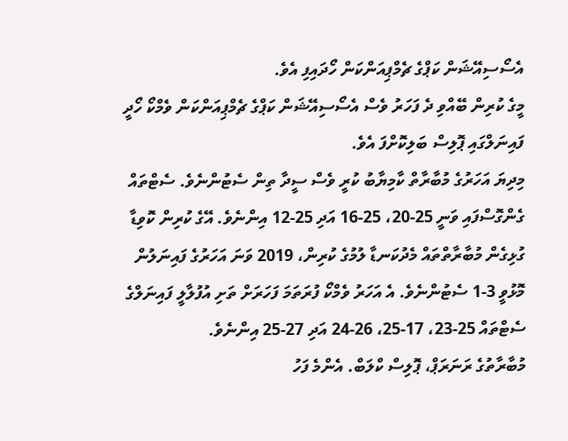އެސޯސިއޭޝަން ކަޕްގެ ޗެމްޕިއަންކަން ހޯދައިފި އެވެ.
މީގެ ކުރިން ބޭއްވި ދެ ފަހަރު ވެސް އެސޯސިއޭޝަން ކަޕްގެ ޗެމްޕިއަންކަން ވެމްކޯ ހޯދީ ފައިނަލްގައި ޕޮލިސް ބަލިކޮށްފަ އެވެ.
މިދިޔަ އަހަރުގެ މުބާރާތް ކާމިޔާބު ކުރީ ވެސް ސީދާ ތިން ސެޓުންނެވެ. ސެޓްތައް ގެންގޮސްފައި ވަނީ 25-20، 25-16 އަދި 25-12 އިންނެވެ. އޭގެ ކުރިން ކޮވިޑާ ގުޅިގެން މުބާރާތްތައް މެދުކަނޑާ ލުމުގެ ކުރިން، 2019 ވަނަ އަހަރުގެ ފައިނަލުން މޮޅުވީ 3-1 ސެޓުންނެވެ. އެ އަހަރު ވެމްކޯ ފުރަތަމަ ފަހަރަށް ތަށި އުފުލާލީ ފައިނަލްގެ ސެޓްތައް 25-23، 17-25، 26-24 އަދި 27-25 އިންނެވެ.
މުބާރާތުގެ ރަނަރަޕް، ޕޮލިސް ކްލަބް. އެންމެ ފަހު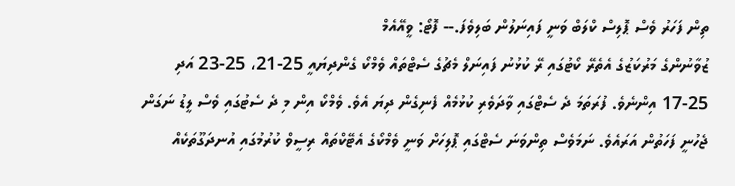ތިން ފަހަރު ވެސް ޕޮލިސް ކްލަބް ވަނީ ފައިނަލުން ބަލިވެފަ.-- ފޮޓޯ: ވީއޭއެމް
ޒުވާނުންގެ މަރުކަޒުގެ އެތެރޭ ކޯޓުގައި ރޭ ކުޅުނު ފައިނަލް މެޗުގެ ސެޓްތައް ވެމްކޯ ގެންދިޔައީ 25-21، 25-23 އަދި 25-17 އިންނެވެ. ފުރަތަމަ ދެ ސެޓްގައި ވާދަވެރި ކުޅުމެއް ފެނިގެން ދިޔަ އެވެ. ވެމްކޯ އިން މި ދެ ސެޓުގައި ވެސް ލީޑު ނަގަން ޖެހުނީ ފަހަތުން އަރައެވެ. ނަމަވެސް ތިންވަނަ ސެޓްގައި ޕޮލިހަށް ވަނީ ވެމްކޯގެ އެޓޭކްތައް ރިސީވް ކުރުމުގައި އުނދަގޫތަކެއް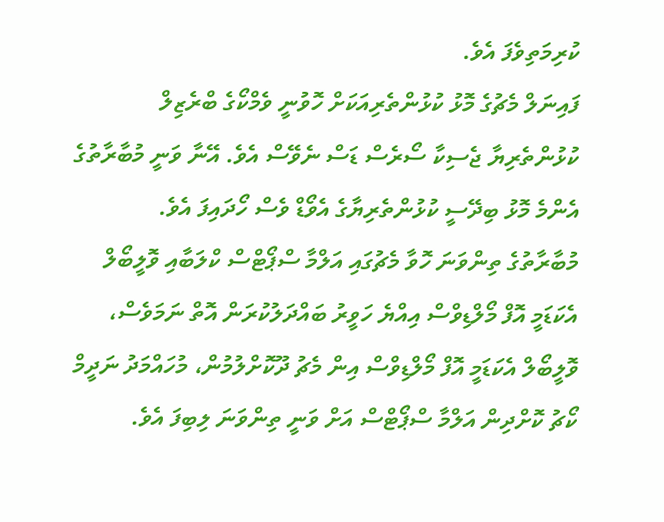ކުރިމަތިވެފަ އެވެ.
ފައިނަލް މެޗުގެ މޮޅު ކުޅުންތެރިއަކަށް ހޮވުނީ ވެމްކޯގެ ބްރެޒިލް ކުޅުންތެރިޔާ ޖެސިކާ ސޯރެސް ޑަސް ނެވޭސް އެވެ. އޭނާ ވަނީ މުބާރާތުގެ އެންމެ މޮޅު ބިދޭސީ ކުޅުންތެރިޔާގެ އެވޯޑް ވެސް ހޯދައިފަ އެވެ.
މުބާރާތުގެ ތިންވަނަ ހޮވާ މެޗުގައި އަލްމާ ސްޕޯޓްސް ކްލަބާއި ވޮލީބޯލް އެކަޑަމީ އޮފް މޯލްޑިވްސް އިއްޔެ ހަވީރު ބައްދަލުކުރަން އޮތް ނަމަވެސް، ވޮލީބޯލް އެކަޑަމީ އޮފް މޯލްޑިވްސް އިން މެޗު ދޫކޮށްލުމުން، މުހައްމަދު ނަދީމް ކޯޗު ކޮށްދިން އަލްމާ ސްޕޯޓްސް އަށް ވަނީ ތިންވަނަ ލިބިފަ އެވެ.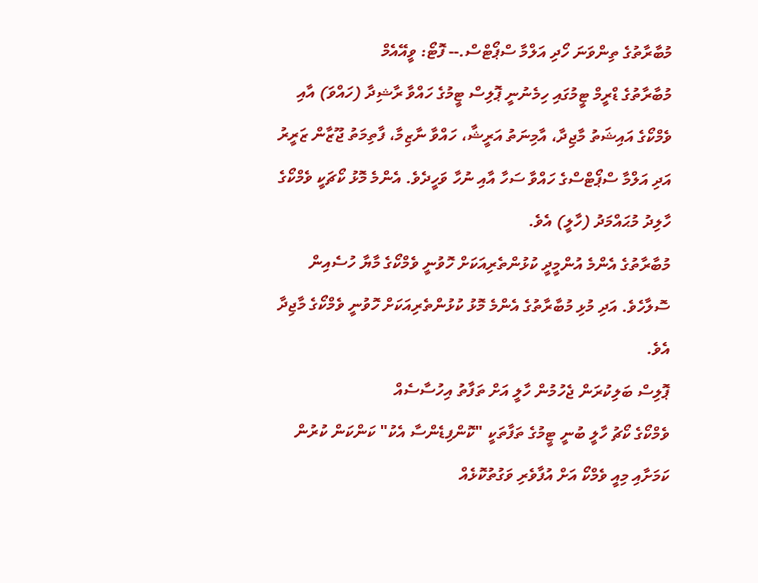މުބާރާތުގެ ތިންވަނަ ހޯދި އަލްމާ ސްޕޯޓްސް.-- ފޮޓޯ: ވީއޭއެމް
މުބާރާތުގެ ޑްރީމް ޓީމުގައި ހިމެނުނީ ޕޮލިސް ޓީމުގެ ހައްވާ ރާޝިދާ (ހައްވަ) އާއި ވެމްކޯގެ އައިޝަތު މާޖިދާ، އާމިނަތު އަރީޝާ، ހައްވާ ނާޒިމާ، ފާތިމަތު ޖޫޒާން ޒަރީރު އަދި އަލްމާ ސްޕޯޓްސްގެ ހައްވާ ސަހާ އާއި ނުހާ ވަހީދެވެ. އެންމެ މޮޅު ކޯޗަކީ ވެމްކޯގެ ހާލިދު މުޙައްމަދު (ހާލީ) އެވެ.
މުބާރާތުގެ އެންމެ އުންމީދީ ކުޅުންތެރިއަކަށް ހޮވުނީ ވެމްކޯގެ މާޔާ ހުސެއިން ސޮލާހެވެ. އަދި މުޅި މުބާރާތުގެ އެންމެ މޮޅު ކުޅުންތެރިއަކަށް ހޮވުނީ ވެމްކޯގެ މާޖިދާ އެވެ.
ޕޮލިސް ބަލިކުރަން ޖެހުމުން ހާލީ އަށް ތަފާތު އިހުސާސެއް
ވެމްކޯގެ ކޯޗު ހާލީ ބުނީ ޓީމުގެ ތަފާތަކީ "ކޮންފިޑެންސާ އެކު" ކަންކަން ކުރުން ކަމަށާއި މިއީ ވެމްކޯ އަށް އުފާވެރި ވަގުތުކޮޅެއް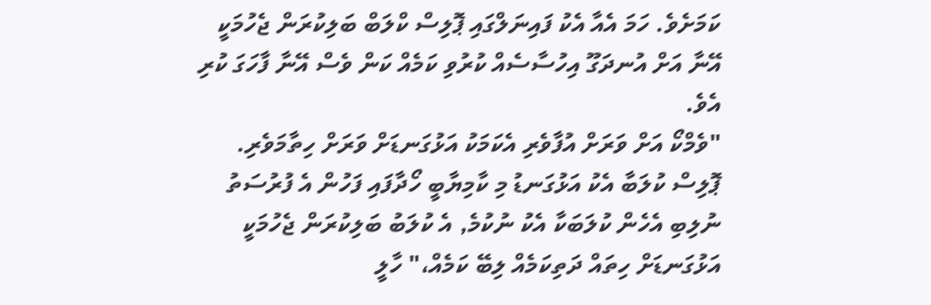ކަމަށެވެ. ހަމަ އެއާ އެކު ފައިނަލްގައި ޕޮލިސް ކްލަބް ބަލިކުރަން ޖެހުމަކީ އޭނާ އަށް އުނދަގޫ އިހުސާސެއް ކުރުވި ކަމެއް ކަން ވެސް އޭނާ ފާހަގަ ކުރި އެވެ.
"ވެމްކޯ އަށް ވަރަށް އުފާވެރި އެކަމަކު އަޅުގަނޑަށް ވަރަށް ހިތާމަވެރި. ޕޮލިސް ކުލަބާ އެކު އަޅުގަނޑު މި ކާމިޔާބީ ހޯދާފައި ފަހުން އެ ފުރުސަތު ނުލިބި އެހެން ކުލަބަކާ އެކު ނުކުމެ, އެ ކުލަބު ބަލިކުރަން ޖެހުމަކީ އަޅުގަނޑަށް ހިތައް ދަތިކަމެއް ލިބޭ ކަމެއް،" ހާލީ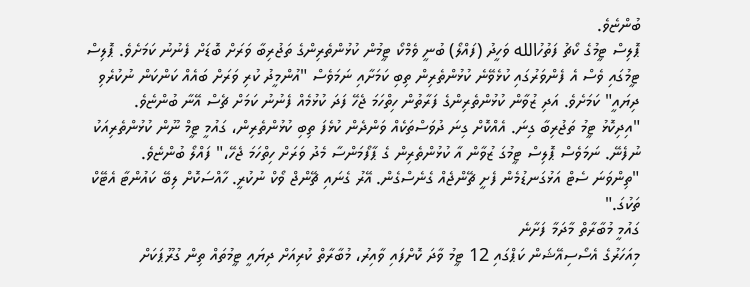ބުންޏެވެ.
ޕޮލިސް ޓީމުގެ ކޯޗު ފަތުހުالله ވަހީދު (ފައްލޯ) ބުނީ ވެމްކޯ ޓީމުން ކުޅުންތެރިންގެ ތަޖުރިބާ ވަރަށް ބޮޑަށް ފެނުނު ކަމަށެވެ. ޕޮލިސް ޓީމުގައި ވެސް އެ ފެންވަރުގައި ކުޅެވޭނެ ކުޅުންތެރިން ތިބި ކަމަށާއި ނަމަވެސް "އުންމީދު ކުރި ވަރަށް ބައެއް ކަންކަން ނުކުރެވި ދިޔައީ" ކަމަށެވެ. އަދި ޒުވާން ކުޅުންތެރިންގެ ފަރާތުން ހިތްހަމަ ޖެހޭ ފަދަ ކުޅުމެއް ފެނުނު ކަމަށް ޗެސް އޭނާ ބުންޏެވެ.
"އިދިކޮޅު ޓީމު ތަޖުރިބާ ގިނަ. އެއްކޮށް ގިނަ ދުވަސްތަކެއް ވަންދެން ކުޅެފަ ތިބި ކުޅުންތެރިން، ގައުމީ ޓީމް ނޫން ކުޅުންތެރިއަކު ނުފެނޭ. ނަމަވެސް ޕޮލިސް ޓީމުގަ ޒުވާން އާ ކުޅުންތެރިން ގެ ޕާފޯމަންސާ މެދު ވަރަށް ހިތްހަމަ ޖެހޭ،" ފައްލޯ ބުންޏެވެ.
"ތިންވަނަ ސެޓް އަޅުގަނޑުމެން ފެށީ ޗޭންޖެއް ގެނެސްގެން. އޭރު ގެނައި ޗޭންޖް ވޯކް ނުކުރީ. ހާއްސަކޮށް ލިބޭ ކައުންޓާ އެޓޭކް ތަކުގަ."
ގައުމީ މުބާރާތް މާދަމާ ފަށާނެ
މިއަހަރުގެ އެސޯސިއޭޝަން ކަޕްގައި 12 ޓީމު ވާދަ ކޮށްފައި ވާއިރު، މުބާރާތް ކުރިއަށް ދިޔައީ ޓީމުތައް ތިން ގުރޫޕަކަށް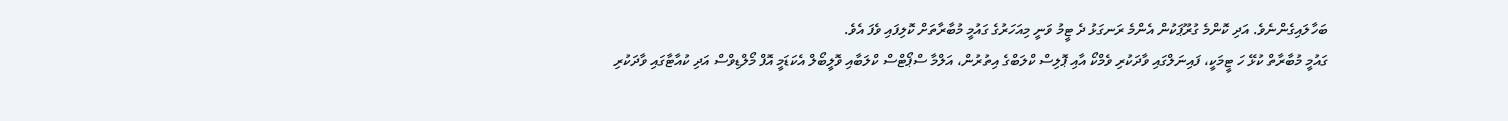ބަހާލައިގެންނެވެ. އަދި ކޮންމެ ގުރޫޕަކުން އެންމެ ރަނގަޅު ދެ ޓީމު ވަނީ މިއަހަރުގެ ގައުމީ މުބާރާތަށް ކޮލިފައި ވެފަ އެވެ.
ގައުމީ މުބާރާތް ކުޅޭ ހަ ޓީމަކީ، ފައިނަލްގައި ވާދަކުރި ވެމްކޯ އާއި ޕޮލިސް ކްލަބްގެ އިތުރުން، އަލްމާ ސްޕޯޓްސް ކްލަބާއި ވޮލީބޯލް އެކަޑަމީ އޮފް މޯލްޑިވްސް އަދި ކުއާޓާގައި ވާދަކުރި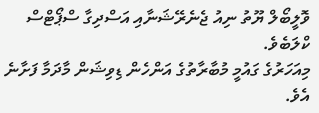ވޮލީބޯލް ޔޫތު ނިއު ޖެނެރޭޝަނާއި އަސްދިގާ ސްޕޯޓްސް ކްލަބެވެ.
މިއަހަރުގެ ގައުމީ މުބާރާތުގެ އަންހެން ޑިވިޝަން މާދަމާ ފަށާނެ އެވެ.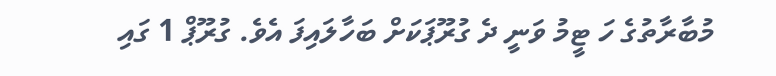މުބާރާތުގެ ހަ ޓީމު ވަނީ ދެ ގުރޫޕަކަށް ބަހާލައިފަ އެވެ. ގުރޫޕް 1 ގައި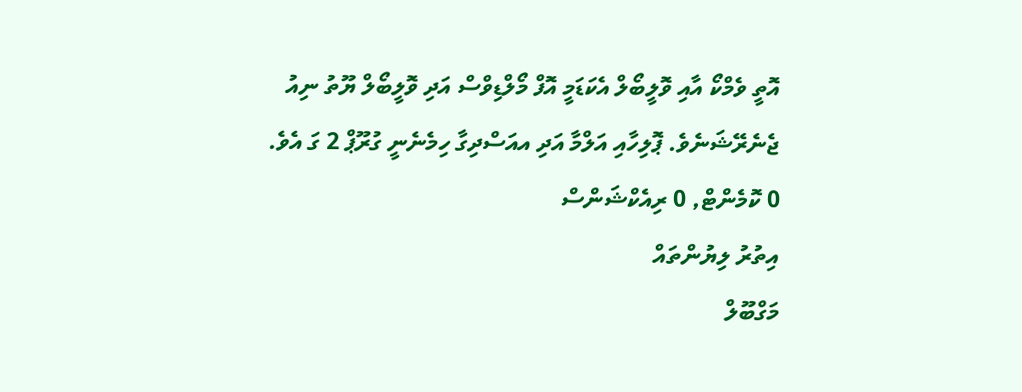އޮތީ ވެމްކޯ އާއި ވޮލީބޯލް އެކަޑަމީ އޮފް މޯލްޑިވްސް އަދި ވޮލީބޯލް ޔޫތު ނިއު ޖެނެރޭޝަނެވެ. ޕޮލިހާއި އަލްމާ އަދި އއަސްދިގާ ހިމެނެނީ ގުރޫޕް 2 ގަ އެވެ.
0 ކޮމެންޓް, 0 ރިއެކްޝަންސް
އިތުރު ލިޔުންތައް
މަގްބޫލް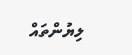ލިޔުންތައް